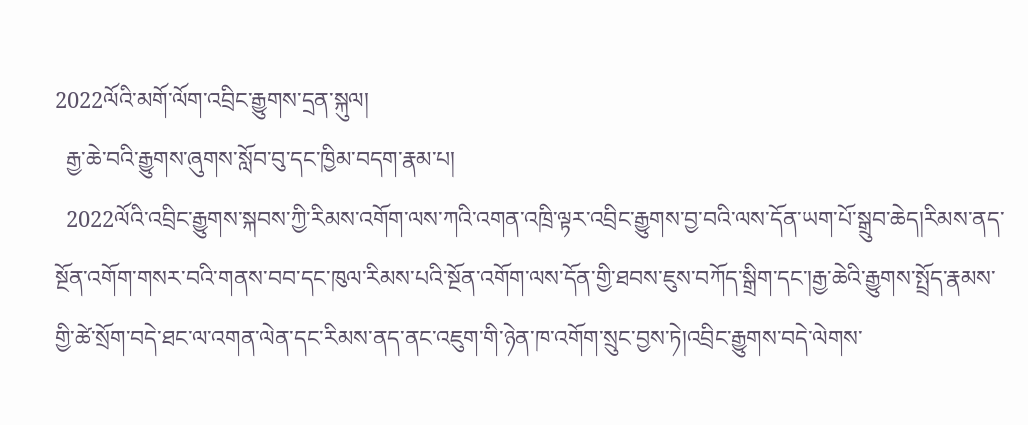2022ལོའི་མགོ་ལོག་འབྲིང་རྒྱུགས་དྲན་སྐུལ།
  རྒྱ་ཆེ་བའི་རྒྱུགས་ཞུགས་སློབ་བུ་དང་ཁྱིམ་བདག་རྣམ་པ།
  2022ལོའི་འབྲིང་རྒྱུགས་སྐབས་ཀྱི་རིམས་འགོག་ལས་ཀའི་འགན་འཁྲི་ལྟར་འབྲིང་རྒྱུགས་བྱ་བའི་ལས་དོན་ཡག་པོ་སྒྲུབ་ཆེད།རིམས་ནད་སྔོན་འགོག་གསར་བའི་གནས་བབ་དང་ཁུལ་རིམས་པའི་སྔོན་འགོག་ལས་དོན་གྱི་ཐབས་ཇུས་བཀོད་སྒྲིག་དང་།རྒྱ་ཆེའི་རྒྱུགས་སྤྲོད་རྣམས་གྱི་ཚེ་སྲོག་བདེ་ཐང་ལ་འགན་ལེན་དང་རིམས་ནད་ནང་འཇུག་གི་ཉེན་ཁ་འགོག་སྲུང་བྱས་ཏེ།འབྲིང་རྒྱུགས་བདེ་ལེགས་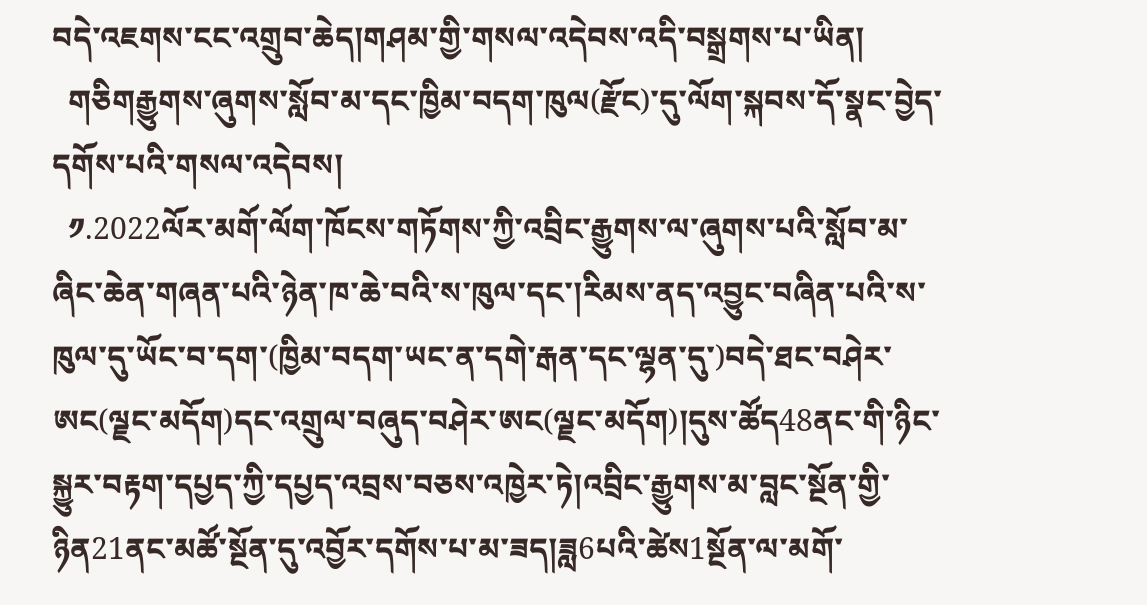བདེ་འཇགས་ངང་འགྲུབ་ཆེད།གཤམ་གྱི་གསལ་འདེབས་འདི་བསྒྲགས་པ་ཡིན།
  གཅིགརྒྱུགས་ཞུགས་སློབ་མ་དང་ཁྱིམ་བདག་ཁུལ(རྫོང)་དུ་ལོག་སྐབས་དོ་སྣང་བྱེད་དགོས་པའི་གསལ་འདེབས།
  ༡.2022ལོར་མགོ་ལོག་ཁོངས་གཏོགས་ཀྱི་འབྲིང་རྒྱུགས་ལ་ཞུགས་པའི་སློབ་མ་ཞིང་ཆེན་གཞན་པའི་ཉེན་ཁ་ཆེ་བའི་ས་ཁུལ་དང་།རིམས་ནད་འབྱུང་བཞིན་པའི་ས་ཁུལ་དུ་ཡོང་བ་དག་(ཁྱིམ་བདག་ཡང་ན་དགེ་རྒན་དང་ལྷན་དུ་)བདེ་ཐང་བཤེར་ཨང(ལྗང་མདོག)དང་འགྲུལ་བཞུད་བཤེར་ཨང(ལྗང་མདོག)།དུས་ཚོད48ནང་གི་ཉིང་སྐྱུར་བརྟག་དཔྱད་ཀྱི་དཔྱད་འབྲས་བཅས་འཁྱེར་ཏེ།འབྲིང་རྒྱུགས་མ་བླང་སྔོན་གྱི་ཉིན21ནང་མཚོ་སྔོན་དུ་འབྱོར་དགོས་པ་མ་ཟད།ཟླ6པའི་ཚེས1སྔོན་ལ་མགོ་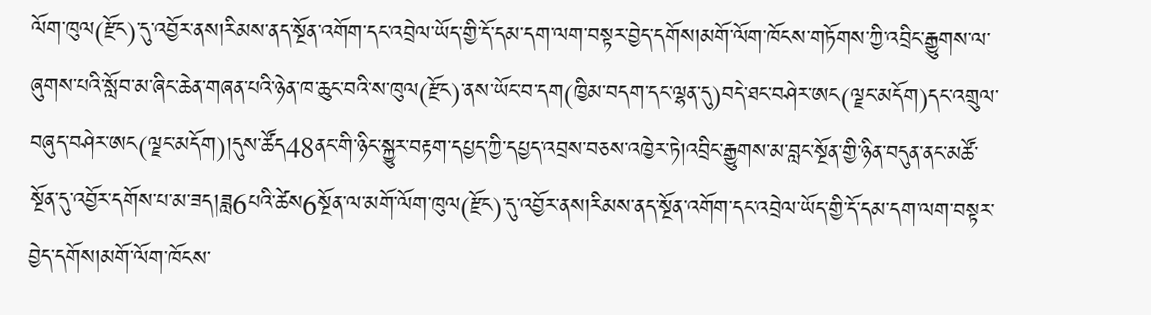ལོག་ཁུལ(རྫོང)་དུ་འབྱོར་ནས།རིམས་ནད་སྔོན་འགོག་དང་འབྲེལ་ཡོད་གྱི་དོ་དམ་དག་ལག་བསྟར་བྱེད་དགོས།མགོ་ལོག་ཁོངས་གཏོགས་ཀྱི་འབྲིང་རྒྱུགས་ལ་ཞུགས་པའི་སློབ་མ་ཞིང་ཆེན་གཞན་པའི་ཉེན་ཁ་ཆུང་བའི་ས་ཁུལ(རྫོང)་ནས་ཡོང་བ་དག(ཁྱིམ་བདག་དང་ལྷན་དུ)བདེ་ཐང་བཤེར་ཨང(ལྗང་མདོག)དང་འགྲུལ་བཞུད་བཤེར་ཨང(ལྗང་མདོག)།དུས་ཚོད48ནང་གི་ཉིང་སྐྱུར་བརྟག་དཔྱད་ཀྱི་དཔྱད་འབྲས་བཅས་འཁྱེར་ཏེ།འབྲིང་རྒྱུགས་མ་བླང་སྔོན་གྱི་ཉིན་བདུན་ནང་མཚོ་སྔོན་དུ་འབྱོར་དགོས་པ་མ་ཟད།ཟླ6པའི་ཚེས6སྔོན་ལ་མགོ་ལོག་ཁུལ(རྫོང)་དུ་འབྱོར་ནས།རིམས་ནད་སྔོན་འགོག་དང་འབྲེལ་ཡོད་གྱི་དོ་དམ་དག་ལག་བསྟར་བྱེད་དགོས།མགོ་ལོག་ཁོངས་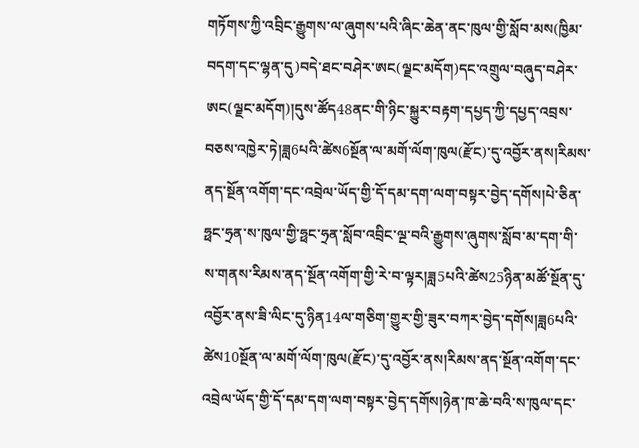གཏོགས་ཀྱི་འབྲིང་རྒྱུགས་ལ་ཞུགས་པའི་ཞིང་ཆེན་ནང་ཁུལ་གྱི་སློབ་མས(ཁྱིམ་བདག་དང་ལྷན་དུ)བདེ་ཐང་བཤེར་ཨང(ལྗང་མདོག)དང་འགྲུལ་བཞུད་བཤེར་ཨང(ལྗང་མདོག)།དུས་ཚོད48ནང་གི་ཉིང་སྐྱུར་བརྟག་དཔྱད་ཀྱི་དཔྱད་འབྲས་བཅས་འཁྱེར་ཏེ།ཟླ6པའི་ཚེས6སྔོན་ལ་མགོ་ལོག་ཁུལ(རྫོང)་དུ་འབྱོར་ནས།རིམས་ནད་སྔོན་འགོག་དང་འབྲེལ་ཡོད་གྱི་དོ་དམ་དག་ལག་བསྟར་བྱེད་དགོས།པེ་ཅིན་ཧྥང་ཧྲན་ས་ཁུལ་གྱི་ཧྥང་ཧྲན་སློབ་འབྲིང་ལྔ་བའི་རྒྱུགས་ཞུགས་སློབ་མ་དག་གི་ས་གནས་རིམས་ནད་སྔོན་འགོག་གྱི་རེ་བ་ལྟར།ཟླ5པའི་ཚེས25ཉིན་མཚོ་སྔོན་དུ་འབྱོར་ནས་ཟི་ལིང་དུ་ཉིན14ལ་གཅིག་གྱུར་གྱི་ཟུར་བཀར་བྱེད་དགོས།ཟླ6པའི་ཚེས10སྔོན་ལ་མགོ་ལོག་ཁུལ(རྫོང)་དུ་འབྱོར་ནས།རིམས་ནད་སྔོན་འགོག་དང་འབྲེལ་ཡོད་གྱི་དོ་དམ་དག་ལག་བསྟར་བྱེད་དགོས།ཉེན་ཁ་ཆེ་བའི་ས་ཁུལ་དང་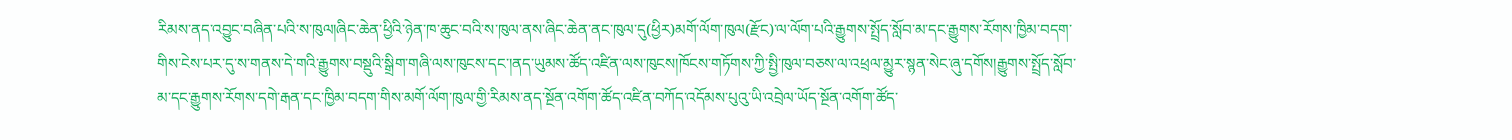རིམས་ནད་འབྱུང་བཞིན་པའི་ས་ཁུལ།ཞིང་ཆེན་ཕྱིའི་ཉེན་ཁ་ཆུང་བའི་ས་ཁུལ་ནས་ཞིང་ཆེན་ནང་ཁུལ་དུ(ཕྱིར)མགོ་ལོག་ཁུལ(རྫོང)་ལ་ལོག་པའི་རྒྱུགས་སྤྲོད་སློབ་མ་དང་རྒྱུགས་རོགས་ཁྱིམ་བདག་གིས་ངེས་པར་དུ་ས་གནས་དེ་གའི་རྒྱུགས་བསྡུའི་སྒྲིག་གཞི་ལས་ཁུངས་དང་།ནད་ཡུམས་ཚོད་འཛིན་ལས་ཁུངས།ཁོངས་གཏོགས་ཀྱི་སྤྱི་ཁུལ་བཅས་ལ་འཕྲལ་མྱུར་སྙན་སེང་ཞུ་དགོས།རྒྱུགས་སྤྲོད་སློབ་མ་དང་རྒྱུགས་རོགས་དགེ་རྒན་དང་ཁྱིམ་བདག་གིས་མགོ་ལོག་ཁུལ་གྱི་རིམས་ནད་སྔོན་འགོག་ཚོད་འཛིན་བཀོད་འདོམས་པུའུ་ཡི་འབྲེལ་ཡོད་སྔོན་འགོག་ཚོད་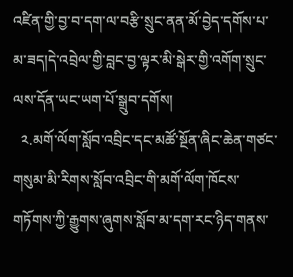འཛིན་གྱི་བྱ་བ་དག་ལ་བརྩི་སྲུང་ནན་མོ་བྱེད་དགོས་པ་མ་ཟད།དེ་འབྲེལ་གྱི་བླང་བྱ་ལྟར་མི་སྒེར་གྱི་འགོག་སྲུང་ལས་དོན་ཡང་ཡག་པོ་སྒྲུབ་དགོས།
  ༢.མགོ་ལོག་སློབ་འབྲིང་དང་མཚོ་སྔོན་ཞིང་ཆེན་གཙང་གསུམ་མི་རིགས་སློབ་འབྲིང་གི་མགོ་ལོག་ཁོངས་གཏོགས་ཀྱི་རྒྱུགས་ཞུགས་སློབ་མ་དག་རང་ཉིད་གནས་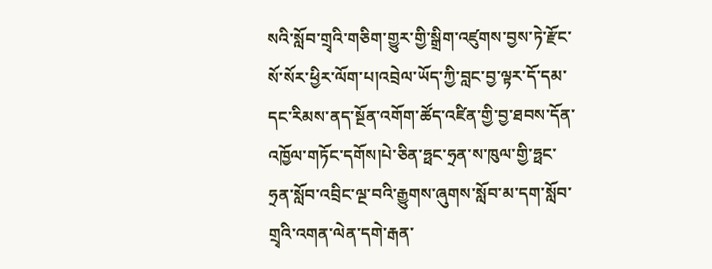སའི་སློབ་གྲྭའི་གཅིག་གྱུར་གྱི་སྒྲིག་འཛུགས་བྱས་ཏེ་རྫོང་སོ་སོར་ཕྱིར་ལོག་པ།འབྲེལ་ཡོད་ཀྱི་བླང་བྱ་ལྟར་དོ་དམ་དང་རིམས་ནད་སྔོན་འགོག་ཚོད་འཛིན་གྱི་བྱ་ཐབས་དོན་འཁྱོལ་གཏོང་དགོས།པེ་ཅིན་ཧྥང་ཧྲན་ས་ཁུལ་གྱི་ཧྥང་ཧྲན་སློབ་འབྲིང་ལྔ་བའི་རྒྱུགས་ཞུགས་སློབ་མ་དག་སློབ་གྲྭའི་འགན་ལེན་དགེ་རྒན་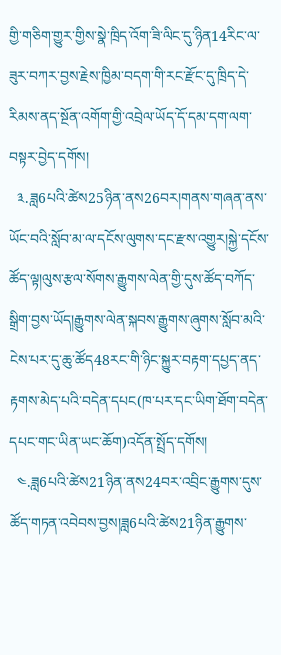གྱི་གཅིག་གྱུར་གྱིས་སྣེ་ཁྲིད་འོག་ཟི་ལིང་དུ་ཉིན14རིང་ལ་ཟུར་བཀར་བྱས་རྗེས་ཁྱིམ་བདག་གི་རང་རྫོང་དུ་ཁྲིད་དེ་རིམས་ནད་སྔོན་འགོག་གྱི་འབྲེལ་ཡོད་དོ་དམ་དག་ལག་བསྟར་བྱེད་དགོས།
  ༣.ཟླ6པའི་ཚེས25ཉིན་ནས26བར།གནས་གཞན་ནས་ཡོང་བའི་སློབ་མ་ལ་དངོས་ལུགས་དང་རྫས་འགྱུར།སྐྱེ་དངོས་ཚོད་ལྟ།ལུས་རྩལ་སོགས་རྒྱུགས་ལེན་གྱི་དུས་ཚོད་བཀོད་སྒྲིག་བྱས་ཡོད།རྒྱུགས་ལེན་སྐབས་རྒྱུགས་ཞུགས་སློབ་མའི་ངེས་པར་དུ་ཆུ་ཚོད48རང་གི་ཉིང་སྐྱུར་བརྟག་དཔྱད་ནད་རྟགས་མེད་པའི་བདེན་དཔང(ཁ་པར་དང་ཡིག་ཐོག་བདེན་དཔང་གང་ཡིན་ཡང་ཆོག)འདོན་སྤྲོད་དགོས།
  ༤.ཟླ6པའི་ཚེས21ཉིན་ནས24བར་འབྲིང་རྒྱུགས་དུས་ཚོད་གཏན་འབེབས་བྱས།ཟླ6པའི་ཚེས21ཉིན་རྒྱུགས་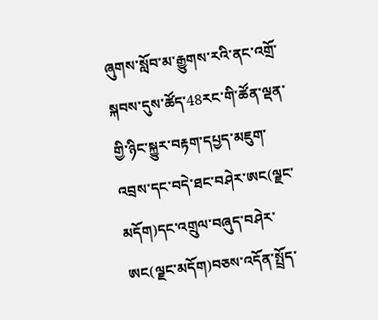ཞུགས་སློབ་མ་རྒྱུགས་རའི་ནང་འགྲོ་སྐབས་དུས་ཚོད་48རང་གི་ཚོན་ལྡན་གྱི་ཉིང་སྐྱུར་བརྟག་དཔྱད་མཇུག་འབྲས་དང་བདེ་ཐང་བཤེར་ཨང(ལྗང་མདོག)དང་འགྲུལ་བཞུད་བཤེར་ཨང(ལྗང་མདོག)བཅས་འདོན་སྤྲོད་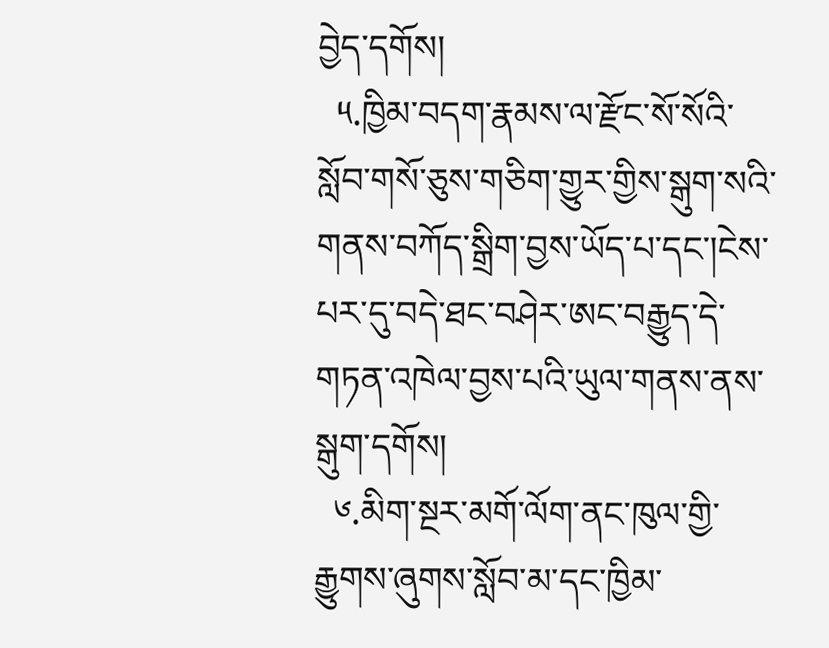བྱེད་དགོས།
  ༥.ཁྱིམ་བདག་རྣམས་ལ་རྫོང་སོ་སོའི་སློབ་གསོ་ཅུས་གཅིག་གྱུར་གྱིས་སྒུག་སའི་གནས་བཀོད་སྒྲིག་བྱས་ཡོད་པ་དང་།ངེས་པར་དུ་བདེ་ཐང་བཤེར་ཨང་བརྒྱུད་དེ་གཏན་འཁེལ་བྱས་པའི་ཡུལ་གནས་ནས་སྒུག་དགོས།
  ༦.མིག་སྔར་མགོ་ལོག་ནང་ཁུལ་གྱི་རྒྱུགས་ཞུགས་སློབ་མ་དང་ཁྱིམ་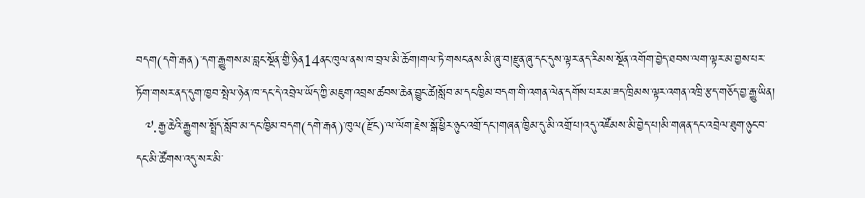བདག(དགེ་རྒན)་དག་རྒྱུགས་མ་བླང་སྔོན་གྱི་ཉིན14ནང་ཁུལ་ནས་ཁ་བྲལ་མི་ཆོག།གལ་ཏེ་གསང་ནས་མི་ཞུ་བ།རྫུན་ཞུ་དང་དུས་ལྟར་ནད་རིམས་སྔོན་འགོག་བྱེད་ཐབས་ལག་ལྟར་མ་བྱས་པར་ཏོག་གསར་ནད་དུག་ཁྱབ་སྤེལ་ཉེན་ཁ་དང་དེ་འབྲེལ་ཡོད་ཀྱི་མཇུག་འབྲས་ཚབས་ཆེན་བྱུང་ཚེ།སློབ་མ་དང་ཁྱིམ་བདག་གི་འགན་ལེན་དགོས་པར་མ་ཟད་ཁྲིམས་ལྟར་འགན་འཁྲི་རྩད་གཅོད་བྱ་རྒྱུ་ཡིན།
  ༧.རྒྱ་ཆེའི་རྒྱུགས་སྤྲོད་སློབ་མ་དང་ཁྱིམ་བདག(དགེ་རྒན)་ཁུལ(རྫོང)་ལ་ལོག་རྗེས་སྒོ་ཕྱིར་ཉུང་འགྲོ་དང་།གཞན་ཁྱིམ་དུ་མི་འགྲོ་པ།འདུ་འཛོམས་མི་བྱེད་པ།མི་གཞན་དང་འབྲེལ་ཐུག་ཉུང་བ་དང་མི་ཚོགས་འདུ་སར་མི་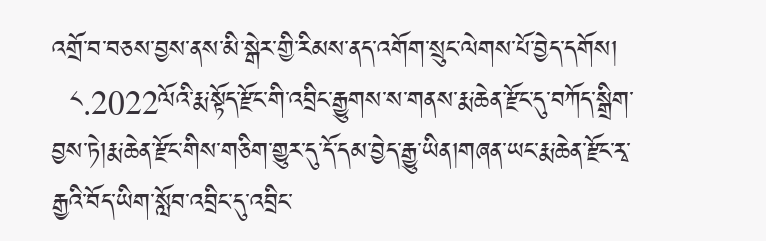འགྲོ་བ་བཅས་བྱས་ནས་མི་སྒེར་གྱི་རིམས་ནད་འགོག་སྲུང་ལེགས་པོ་བྱེད་དགོས།
  ༨.2022ལོའི་རྨ་སྟོད་རྫོང་གི་འབྲིང་རྒྱུགས་ས་གནས་རྨ་ཆེན་རྫོང་དུ་བཀོད་སྒྲིག་བྱས་ཏེ།རྨ་ཆེན་རྫོང་གིས་གཅིག་གྱུར་དུ་དོ་དམ་བྱེད་རྒྱུ་ཡིན།གཞན་ཡང་རྨ་ཆེན་རྫོང་རྭ་རྒྱའི་བོད་ཡིག་སློབ་འབྲིང་དུ་འབྲིང་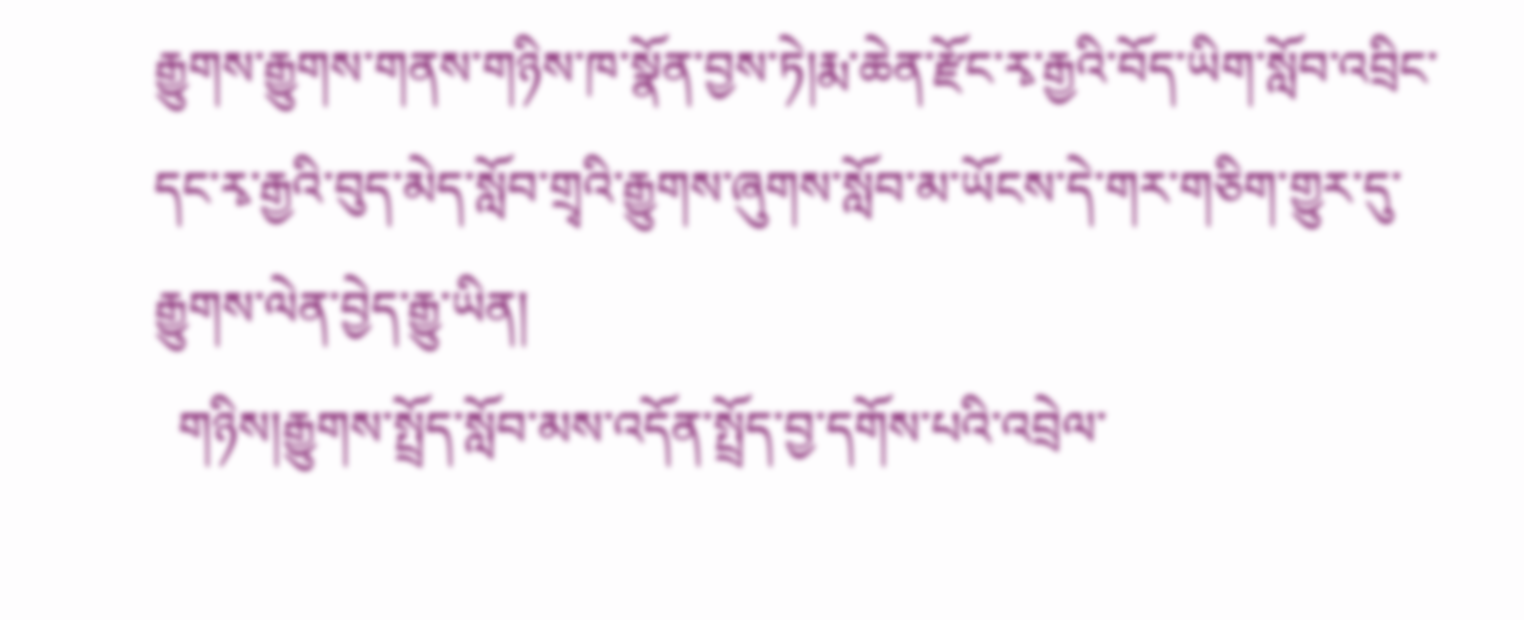རྒྱུགས་རྒྱུགས་གནས་གཉིས་ཁ་སྣོན་བྱས་ཏེ།རྨ་ཆེན་རྫོང་རྭ་རྒྱའི་བོད་ཡིག་སློབ་འབྲིང་དང་རྭ་རྒྱའི་བུད་མེད་སློབ་གྲྭའི་རྒྱུགས་ཞུགས་སློབ་མ་ཡོངས་དེ་གར་གཅིག་གྱུར་དུ་རྒྱུགས་ལེན་བྱེད་རྒྱུ་ཡིན།
  གཉིས།རྒྱུགས་སྤྲོད་སློབ་མས་འདོན་སྤྲོད་བྱ་དགོས་པའི་འབྲེལ་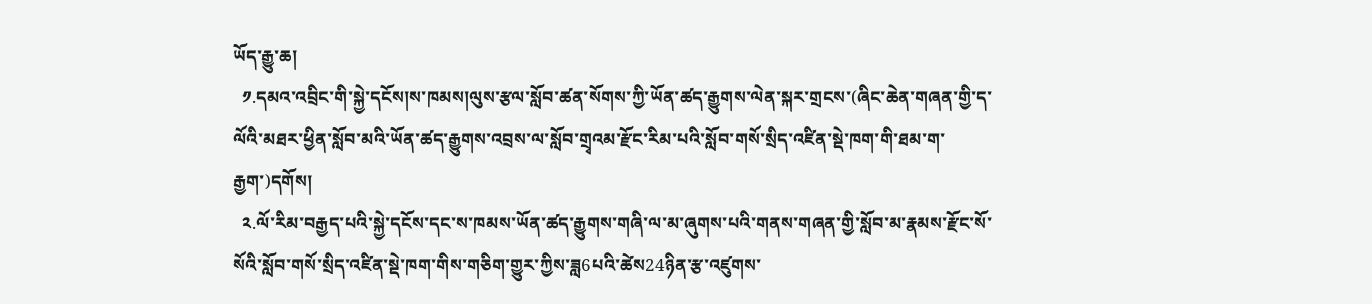ཡོད་རྒྱུ་ཆ།
  ༡.དམའ་འབྲིང་གི་སྐྱེ་དངོས།ས་ཁམས།ལུས་རྩལ་སློབ་ཚན་སོགས་ཀྱི་ཡོན་ཚད་རྒྱུགས་ལེན་སྐར་གྲངས་(ཞིང་ཆེན་གཞན་གྱི་ད་ལོའི་མཐར་ཕྱིན་སློབ་མའི་ཡོན་ཚད་རྒྱུགས་འབྲས་ལ་སློབ་གྲྭའམ་རྫོང་རིམ་པའི་སློབ་གསོ་སྲིད་འཛིན་སྡེ་ཁག་གི་ཐམ་ག་རྒྱག་)དགོས།
  ༢.ལོ་རིམ་བརྒྱད་པའི་སྐྱེ་དངོས་དང་ས་ཁམས་ཡོན་ཚད་རྒྱུགས་གཞི་ལ་མ་ཞུགས་པའི་གནས་གཞན་གྱི་སློབ་མ་རྣམས་རྫོང་སོ་སོའི་སློབ་གསོ་སྲིད་འཛིན་སྡེ་ཁག་གིས་གཅིག་གྱུར་ཀྱིས་ཟླ6པའི་ཚེས24ཉིན་རྩ་འཛུགས་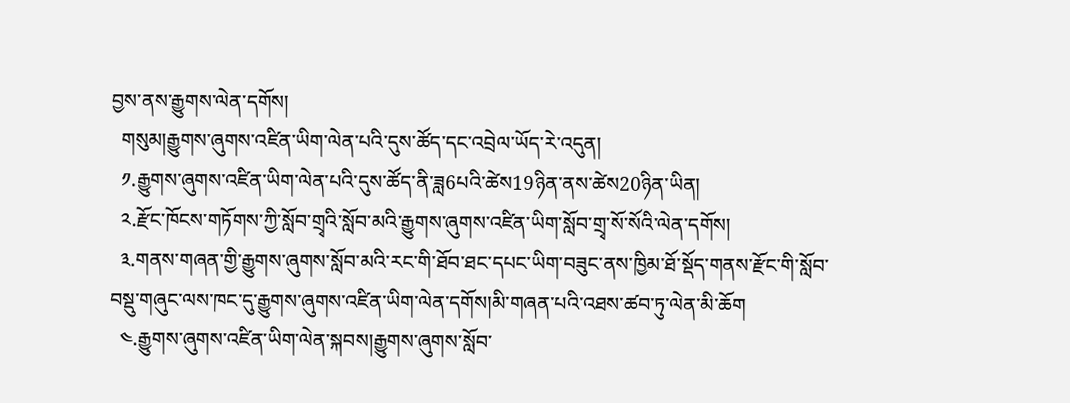བྱས་ནས་རྒྱུགས་ལེན་དགོས།
  གསུམ།རྒྱུགས་ཞུགས་འཛིན་ཡིག་ལེན་པའི་དུས་ཚོད་དང་འབྲེལ་ཡོད་རེ་འདུན།
  ༡.རྒྱུགས་ཞུགས་འཛིན་ཡིག་ལེན་པའི་དུས་ཚོད་ནི་ཟླ6པའི་ཚེས19ཉིན་ནས་ཚེས20ཉིན་ཡིན།
  ༢.རྫོང་ཁོངས་གཏོགས་ཀྱི་སློབ་གྲྭའི་སློབ་མའི་རྒྱུགས་ཞུགས་འཛིན་ཡིག་སློབ་གྲྭ་སོ་སོའི་ལེན་དགོས།
  ༣.གནས་གཞན་གྱི་རྒྱུགས་ཞུགས་སློབ་མའི་རང་གི་ཐོབ་ཐང་དཔང་ཡིག་བཟུང་ནས་ཁྱིམ་ཐོ་སྡོད་གནས་རྫོང་གི་སློབ་བསྡུ་གཞུང་ལས་ཁང་དུ་རྒྱུགས་ཞུགས་འཛིན་ཡིག་ལེན་དགོས།མི་གཞན་པའི་འཐས་ཚབ་ཏུ་ལེན་མི་ཆོག
  ༤.རྒྱུགས་ཞུགས་འཛིན་ཡིག་ལེན་སྐབས།རྒྱུགས་ཞུགས་སློབ་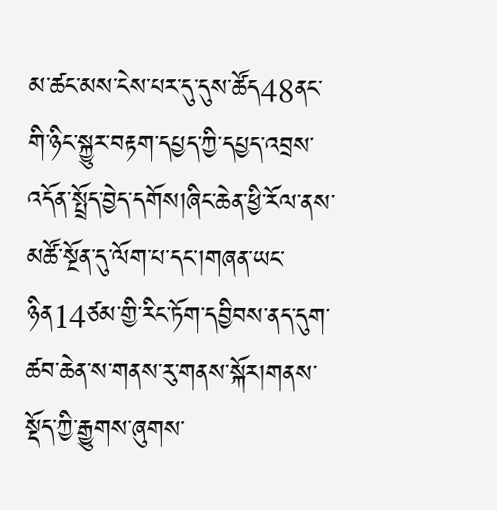མ་ཚང་མས་ངེས་པར་དུ་དུས་ཚོད48ནང་གི་ཉིང་སྐྱུར་བརྟག་དཔྱད་ཀྱི་དཔྱད་འབྲས་འདོན་སྤྲོད་བྱེད་དགོས།ཞིང་ཆེན་ཕྱི་རོལ་ནས་མཚོ་སྔོན་དུ་ལོག་པ་དང་།གཞན་ཡང་ཉིན14ཙམ་གྱི་རིང་ཏོག་དབྱིབས་ནད་དུག་ཚབ་ཆེན་ས་གནས་རུ་གནས་སྐོར།གནས་སྡོད་ཀྱི་རྒྱུགས་ཞུགས་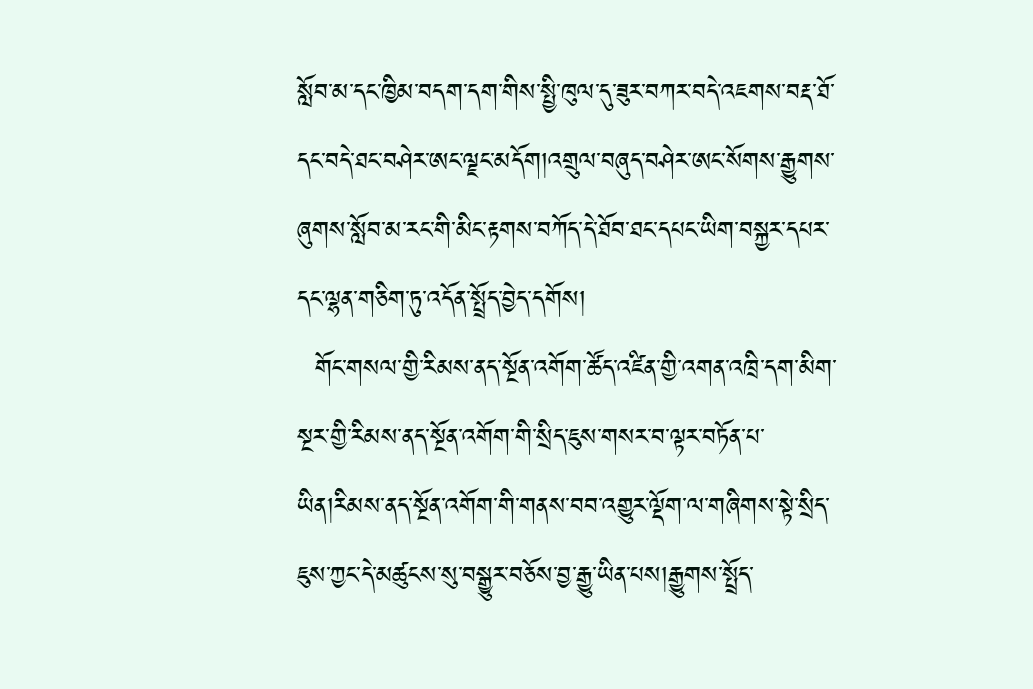སློབ་མ་དང་ཁྱིམ་བདག་དག་གིས་སྤྱི་ཁུལ་དུ་ཟུར་བཀར་བདེ་འཇགས་བརྡ་ཐོ་དང་བདེ་ཐང་བཤེར་ཨང་ལྗང་མདོག།འགྲུལ་བཞུད་བཤེར་ཨང་སོགས་རྒྱུགས་ཞུགས་སློབ་མ་རང་གི་མིང་རྟགས་བཀོད་དེ་ཐོབ་ཐང་དཔང་ཡིག་བསྐྱར་དཔར་དང་ལྷན་གཅིག་ཏུ་འདོན་སྤྲོད་བྱེད་དགོས།
  གོང་གསལ་གྱི་རིམས་ནད་སྔོན་འགོག་ཚོད་འཛིན་གྱི་འགན་འཁྲི་དག་མིག་སྔར་གྱི་རིམས་ནད་སྔོན་འགོག་གི་སྲིད་ཇུས་གསར་བ་ལྟར་བཏོན་པ་ཡིན།རིམས་ནད་སྔོན་འགོག་གི་གནས་བབ་འགྱུར་ལྡོག་ལ་གཞིགས་སྟེ་སྲིད་ཇུས་ཀྱང་དེ་མཚུངས་སུ་བསྒྱུར་བཅོས་བྱ་རྒྱུ་ཡིན་པས།རྒྱུགས་སྤྲོད་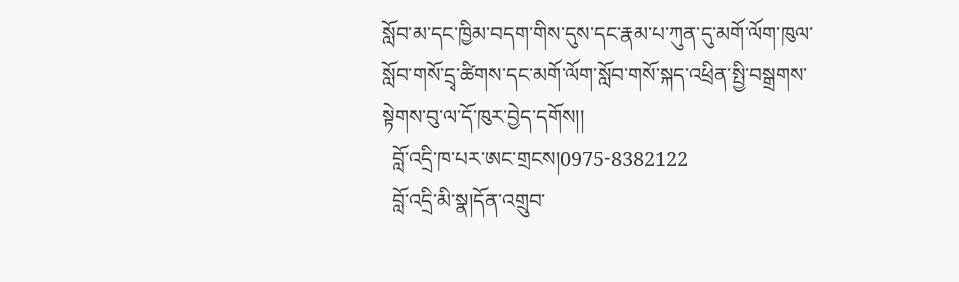སློབ་མ་དང་ཁྱིམ་བདག་གིས་དུས་དང་རྣམ་པ་ཀུན་དུ་མགོ་ལོག་ཁུལ་སློབ་གསོ་དྲྭ་ཚིགས་དང་མགོ་ལོག་སློབ་གསོ་སྐད་འཕྲིན་སྤྱི་བསྒྲགས་སྟེགས་བུ་ལ་དོ་ཁུར་བྱེད་དགོས།།
  བློ་འདྲི་ཁ་པར་ཨང་གྲངས།0975-8382122
  བློ་འདྲི་མི་སྣ།དོན་འགྲུབ་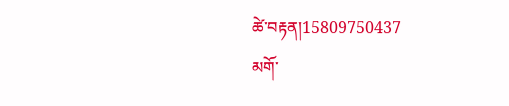ཚེ་བརྟན།15809750437
མགོ་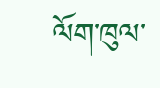ལོག་ཁུལ་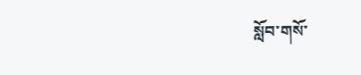སློབ་གསོ་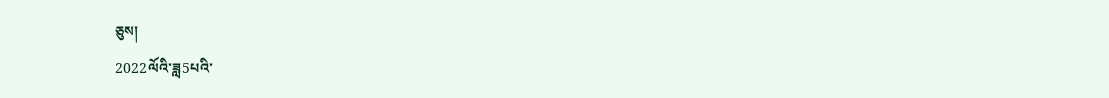ཅུས།
2022ལོའི་ཟླ5པའི་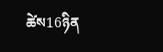ཚེས16ཉིན